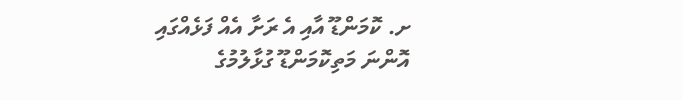ށ. ކޮމަންޑޫ އާއި އެ ރަށާ އެއް ފަޅެއްގައި އޮންނަ މަތިކޮމަންޑޫ ގުޅާލުމުގެ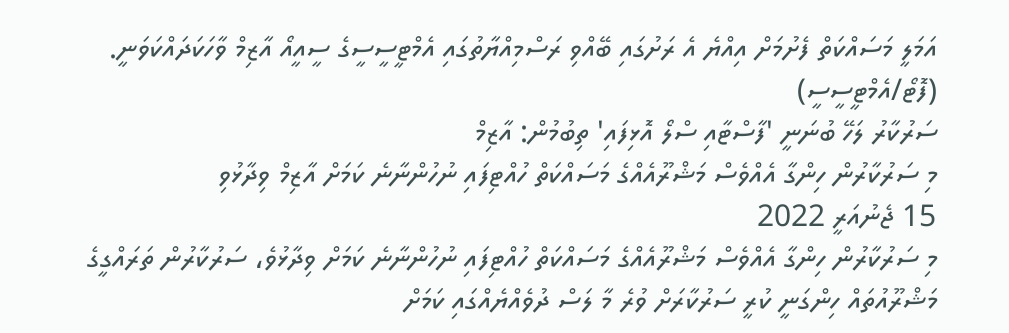އަމަލީ މަސައްކަތް ފެށުމަށް އިއްޔެ އެ ރަށުގައި ބޭއްވި ރަސްމިއްޔާތުގައި އެމްޓީސީސީގެ ސީއީއޯ އާޒިމް ވާހަކަދައްކަވަނީ. (ފޮޓޯ/އެމްޓީސީސީ)
ސަރުކާރު ލަހޭ ބުނަނީ 'ފާސްޓާއި ސްލޯ އޮޅިފައި' ތިބުމުން: އާޒިމް
މި ސަރުކާރުން ހިންގާ އެއްވެސް މަޝްރޫއެއްގެ މަސައްކަތް ހުއްޓިފައި ނުހުންނާނެ ކަމަށް އާޒިމް ވިދާޅުވި
15 ޖެނުއަރީ 2022
މި ސަރުކާރުން ހިންގާ އެއްވެސް މަޝްރޫއެއްގެ މަސައްކަތް ހުއްޓިފައި ނުހުންނާނެ ކަމަށް ވިދާޅުވެ، ސަރުކާރުން ތަރައްގީގެ މަޝްރޫއުތައް ހިންގަނީ ކުރީ ސަރުކާރަށް ވުރެ މާ ލަސް ދުވެއްޔެއްގައި ކަމަށް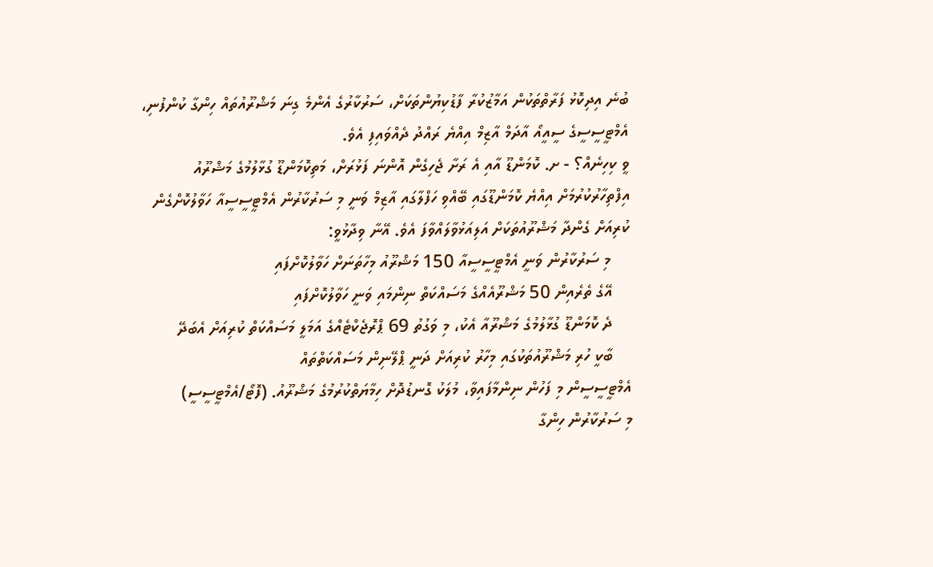ބުނެ އިދިކޮޅު ފަރާތްތަކުން އަމާޒުކުރާ ފާޑުކިޔުންތަކަށް، ސަރުކާރުގެ އެންމެ ގިނަ މަޝްރޫއުތައް ހިންގާ ކުންފުނި، އެމްޓީސީސީގެ ސީއީއޯ އާދަމް އާޒިމް އިއްޔެ ރައްދު ދެއްވައިފި އެވެ.
ވީ ކިހިނެއް؟ - ށ. ކޮމަންޑޫ އާއި އެ ރަށާ ޖެހިގެން އޮންނަ ފަޅުރަށް، މަތިކޮމަންޑޫ ގުޅާލުމުގެ މަޝްރޫއު އިފްތިހާރުކުރުމަށް އިއްޔެ ކޮމަންޑޫގައި ބޭއްވި ހަފްލާގައި އާޒިމް ވަނީ މި ސަރުކާރުން އެމްޓީސީސީއާ ހަވާލުކޮށްގެން ކުރިއަށް ގެންދާ މަޝްރޫއުތަކަށް އަލިއަޅުވާލައްވާފަ އެވެ. އޭނާ ވިދާޅުވީ:
    މި ސަރުކާރުން ވަނީ އެމްޓީސީސީއާ 150 މަޝްރޫއު މިހާތަނަށް ހަވާލުކޮށްފައި
    އޭގެ ތެރެއިން 50 މަޝްރޫއެއްގެ މަސައްކަތް ނިންމައި ވަނީ ހަވާލުކޮށްފައި
    ދެ ކޮމަންޑޫ ގުޅާލުމުގެ މަޝްރޫއާ އެކު، މި ވަގުތު 69 ޕްރޮޖެކްޓެއްގެ އަމަލީ މަސައްކަތް ކުރިއަށް އެބަދޭ
    ބާކީ ހުރި މަޝްރޫއުތަކުގައި މިހާރު ކުރިއަށް ދަނީ ޕްލޭނިން މަސައްކަތްތައް
އެމްޓީސީސީން މި ފަހުން ނިންމާފައިވާ، މުލަކު ގޮނޑުދޮށް ހިމާޔަތްކުރުމުގެ މަޝްރޫއު. (ފޮޓޯ/އެމްޓީސީސީ)
މި ސަރުކާރުން ހިންގާ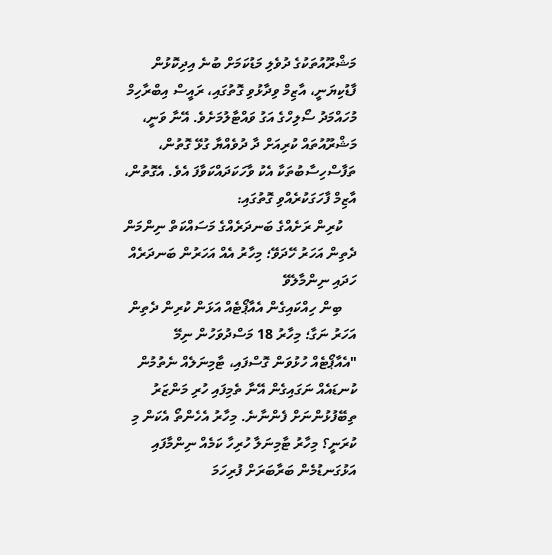މަޝްރޫއުތަކުގެ ދުވެލި މަޑުކަމަށް ބުނެ އިދިކޮޅުން ފާޑުކިޔަނީ، އާޒިމް ވިދާޅުވި ގޮތުގައި، ރައީސް އިބްރާހިމް މުހައްމަދު ސޯލިހްގެ އަގު ވައްޓާލުމަށެވެ. އޭނާ ވަނީ، މަޝްރޫއުތައް ކުރިއަށް ދާ ދުވެއްޔާ ގުޅޭ ގޮތުން، ތަފާސްހިސާބުތަކާ އެކު ވާހަކަދައްކަވާފަ އެވެ. އެގޮތުން، އާޒިމް ފާހަގަކުރެއްވި ގޮތުގައި:
    ކުރިން ރަށެއްގެ ބަނދަރެއްގެ މަސައްކަތް ނިންމަން ދެތިން އަހަރު ހޭދަވޭ؛ މިހާރު އެއް އަހަރުން ބަނދަރެއް ހަދައި ނިންމާލެވޭ
    ބިން ހިއްކައިގެން އެއާޕޯޓެއް އަޅަން ކުރިން ދެތިން އަހަރު ނަގާ؛ މިހާރު 18 މަސްދުވަހުން ނިމޭ
"އެއާޕޯޓެއް ހުޅުވަން ގޮސްފައި، ޓާމިނަލެއް ނެތުމުން ކުނޑައެއް ނަގައިގެން އޭނާ ތެމިފައި ހުރި މަންޒަރު ތިބޭފުޅުންނަށް ފެންނާނެ. މިހާރު އެހެންތޯ އެކަން މި ކުރަނީ؟ މިހާރު ޓާމިނަލާ ހުރިހާ ކަމެއް ނިންމާފައި އަޅުގަނޑުމެން ބަރާބަރަށް ފުރިހަމަ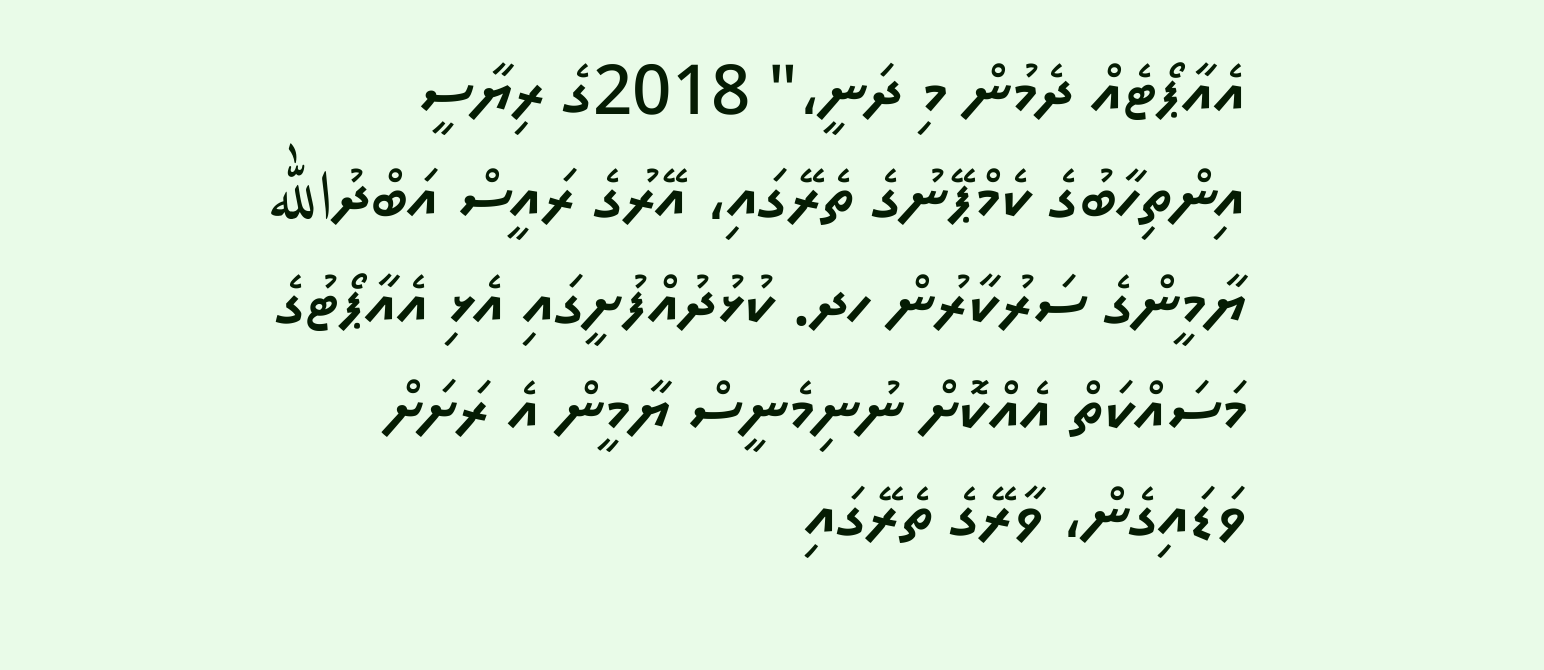އެއާޕޯޓެއް ދެމުން މި ދަނީ،" 2018ގެ ރިޔާސީ އިންތިހާބުގެ ކެމްޕޭނުގެ ތެރޭގައި، އޭރުގެ ރައީސް އަބްދުالله ޔާމީންގެ ސަރުކާރުން ހދ. ކުޅުދުއްފުށީގައި އެޅި އެއާޕޯޓުގެ މަސައްކަތް އެއްކޮށް ނުނިމެނީސް ޔާމީން އެ ރަށަށް ވަޑައިގެން، ވާރޭގެ ތެރޭގައި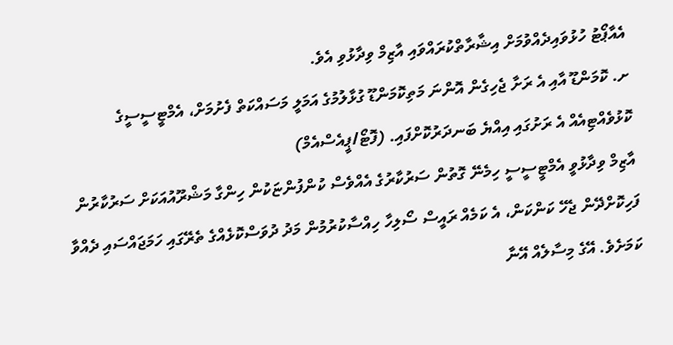އެއާޕޯޓު ހުޅުވައިދެއްވުމަށް އިޝާރާތްކުރައްވައި އާޒިމް ވިދާޅުވި އެވެ.
ށ. ކޮމަންޑޫ އާއި އެ ރަށާ ޖެހިގެން އޮންނަ މަތިކޮމަންޑޫ ގުޅާލުމުގެ އަމަލީ މަސައްކަތް ފެށުމަށް، އެމްޓީސީސީގެ ކޮޅުވެއްޓިއެއް އެ ރަށުގައި އިއްޔެ ބަނދަރުކޮށްފައި. (ފޮޓޯ/ޕީއެސްއެމް)
އާޒިމް ވިދާޅުވީ އެމްޓީސީސީ ހިމެނޭ ގޮތުން ސަރުކާރުގެ އެއްވެސް ކުންފުންޏަކުން ހިންގާ މަޝްރޫއުއަކަށް ސަރުކާރުން ފަހިކޮށްދޭން ޖެހޭ ކަންކަން، އެ ކަމެއް ރައީސް ސޯލިހާ ހިއްސާކުރުމުން މަދު ދުވަސްކޮޅެއްގެ ތެރޭގައި ހަމަޖައްސައި ދެއްވާ ކަމަށެވެ. އޭގެ މިސާލެއް އޭނާ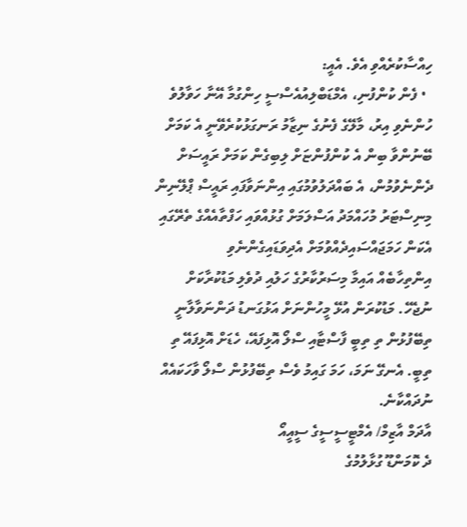ހިއްސާކުރެއްވި އެވެ. އެއީ:
  • ފެން ކުންފުނި، އެމްޑަބްލިއުއެސްސީ ހިންގުމާ އޭނާ ހަވާލުވެ ހުންނެވި އިރު، މާލޭގެ ފެނުގެ ނިޒާމު ރަނގަޅުކުރެވޭނީ އެ ކަމަށް ބޭނުންވާ ބިން އެ ކުންފުންޏަށް ލިބިގެން ކަމަށް ރައީސަށް ދެންނެވުމުން، އެ ބައްދަލުވުމުގައި އިންނަވާފައި ރައީސް ޕްލޭނިން މިނިސްޓަރު މުހައްމަދު އަސްލަމަށް ގުޅުއްވައި ހަފްތާއެއްގެ ތެރޭގައި އެކަން ހަމަޖައްސައިދެއްވުމަށް އެދިވަޑައިގެންނެވި
އިންތިހާބެއް އައިމާ މިސަރުކާރުގެ ހަލުއި ދުވެލި މަޑުކުރާކަށް ނުޖެހޭ. މަޑުކުރަން އުޅޭ މީހުންނަށް އަޅުގަނޑު ދަންނަވާލާނީ ތިބޭފުޅުން ތި ތިބީ ފާސްޓާއި ސްލޯ އޮޅިފައޭ، ހެޑަށް އޮޅިފައޭ ތި ތިބީ. އެނގޭ ނަމަ، ހަމަ ގައިމު ވެސް ތިބޭފުޅުން ސްލޯ ވާހަކައެއް ނުދައްކާނެ.
އާދަމް އާޒިމް/ އެމްޓީސީސީގެ ސީއީއޯ
ދެ ކޮމަންޑޫ ގުޅާލުމުގެ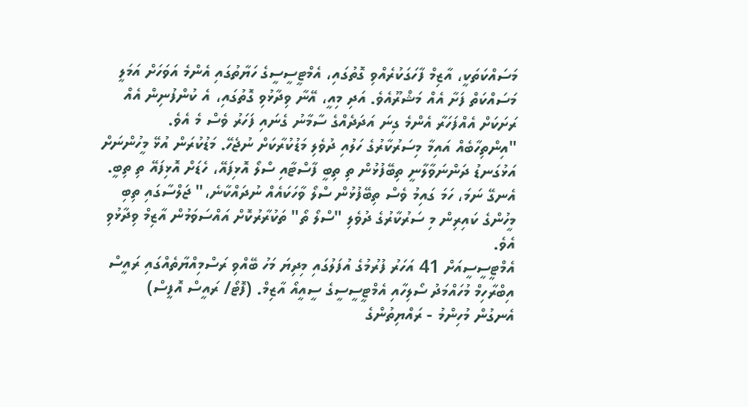މަސައްކަތަކީ، އާޒިމް ފާހަގަކުރެއްވި ގޮތުގައި، އެމްޓީސީސީގެ ހަޔާތުގައި އެންމެ އަވަހަށް އަމަލީ މަސައްކަތް ފަށާ އެއް މަޝްރޫއެވެ. އަދި މިއީ، އޭނާ ވިދާޅުވި ގޮތުގައި، އެ ކުންފުނިން އެއް ރަށަކަށް އެއްފަހަރާ އެންމެ ގިނަ އަދަދެއްގެ ސާމާނު ގެނައި ފަހަރު ވެސް މެ އެވެ.
"އިންތިހާބެއް އައިމާ މިސަރުކާރުގެ ހަލުއި ދުވެލި މަޑުކުރާކަށް ނުޖެހޭ. މަޑުކުރަން އުޅޭ މީހުންނަށް އަޅުގަނޑު ދަންނަވާލާނީ ތިބޭފުޅުން ތި ތިބީ ފާސްޓާއި ސްލޯ އޮޅިފައޭ، ހެޑަށް އޮޅިފައޭ ތި ތިބީ. އެނގޭ ނަމަ، ހަމަ ގައިމު ވެސް ތިބޭފުޅުން ސްލޯ ވާހަކައެއް ނުދައްކާނެ،" ޖަލްސާގައި ތިބި މީހުންގެ ކައިރިން މި ސަރުކާރުގެ ދުވެލި "ސްލޯ ތޯ" ތަކުރާރުކޮށް އައްސަވަމުން އާޒިމް ވިދާޅުވި އެވެ.
އެމްޓީސީސީއަށް 41 އަހަރު ފުރުމުގެ އުފަލުގައި މިދިޔަ މަހު ބޭއްވި ރަސްމިއްޔާތެއްގައި ރައީސް އިބްރާހިމް މުހައްމަދު ސޯލިހާއި އެމްޓީސީސީގެ ސީއީއޯ އާޒިމް. (ފޮޓޯ/ ރައީސް އޮފީސް)
އެނގުން މުހިންމު - ރައްޔިތުންގެ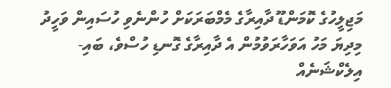މަޖިލީހުގެ ކޮމަންޑޫ ދާއިރާގެ މެމްބަރަކަށް ހުންނެވި ހުސައިން ވަހީދު މިދިޔަ މަހު އަވަހާރަވުމުން އެ ދާއިރާގެ ގޮނޑި ހުސްވެ، ބައި-އިލެކްޝަނެއް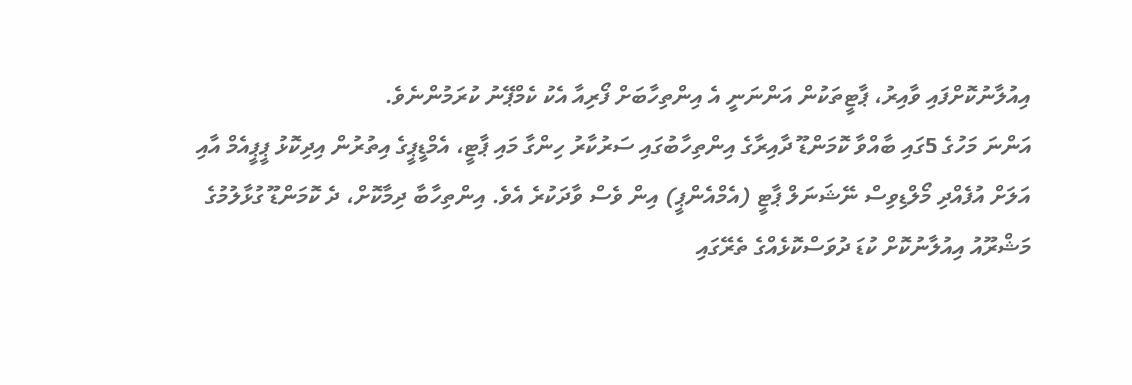އިއުލާނުކޮށްފައި ވާއިރު، ޕާޓީތަކުން އަންނަނީ އެ އިންތިހާބަށް ފޯރިއާ އެކު ކެމްޕޭނު ކުރަމުންނެވެ.
އަންނަ މަހުގެ 5ގައި ބާއްވާ ކޮމަންޑޫ ދާއިރާގެ އިންތިހާބުގައި ސަރުކާރު ހިންގާ މައި ޕާޓީ، އެމްޑީޕީގެ އިތުރުން އިދިކޮޅު ޕީޕީއެމް އާއި އަލަށް އުފެއްދި މޯލްޑިވިސް ނޭޝަނަލް ޕާޓީ (އެމްއެންޕީ) އިން ވެސް ވާދަކުރެ އެވެ. އިންތިހާބާ ދިމާކޮށް، ދެ ކޮމަންޑޫ ގުޅާލުމުގެ މަޝްރޫއު އިއުލާނުކޮށް ކުޑަ ދުވަސްކޮޅެއްގެ ތެރޭގައި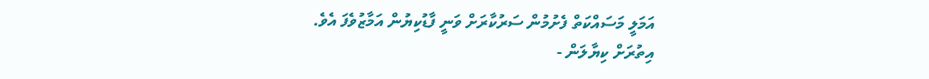އަމަލީ މަސައްކަތް ފެށުމުން ސަރުކާރަށް ވަނީ ފާޑުކިޔުން އަމާޒުވެފަ އެވެ.
އިތުރަށް ކިޔާލަން -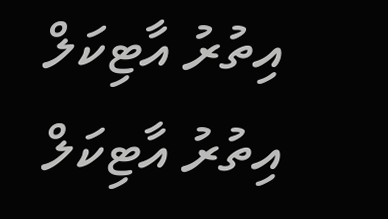އިތުރު އާޓިކަލް
އިތުރު އާޓިކަލް